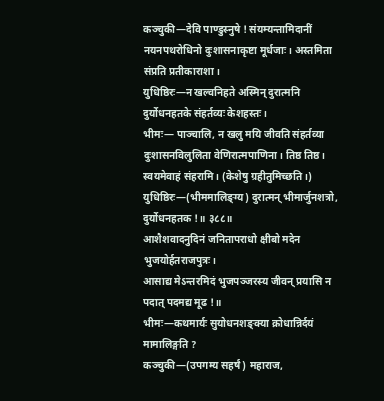कञ्चुकी—देवि पाण्डुस्नुषे ! संयम्यन्तामिदानीं नयनपथरोधिनो दुःशासनाकृष्टा मूर्धजाः। अस्तमिता संप्रति प्रतीकाराशा।
युधिष्ठिरः—न खल्वनिहते अस्मिन् दुरात्मनि दुर्योधनहतके संहर्तव्यः केशहस्तः।
भीमः— पाञ्चालि, न खलु मयि जीवति संहर्तव्या दुःशासनविलुलिता वेणिरात्मपाणिना। तिष्ठ तिष्ठ। स्वयमेवाहं संहरामि। (केशेषु ग्रहीतुमिच्छति।)
युधिष्ठिरः—(भीममालिङ्ग्य) दुरात्मन् भीमार्जुनशत्रो, दुर्योधनहतक !॥ ३८८॥
आशैशवादनुदिनं जनितापराधो क्षीबो मदेन भुजयोर्हतराजपुत्रः।
आसाद्य मेऽन्तरमिदं भुजपञ्जरस्य जीवन् प्रयासि न पदात् पदमद्य मूढ !॥
भीमः—कथमार्यः सुयोधनशङ्क्या क्रोधान्निर्दयं मामालिङ्गति ?
कञ्चुकी—(उपगम्य सहर्षं) महाराज,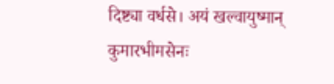दिष्ट्या वर्धसे। अयं खल्वायुष्मान् कुमारभीमसेनः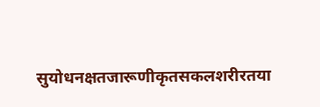सुयोधनक्षतजारूणीकृतसकलशरीरतया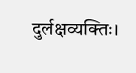दुर्लक्षव्यक्तिः।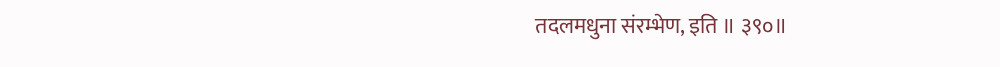तदलमधुना संरम्भेण, इति ॥ ३९०॥